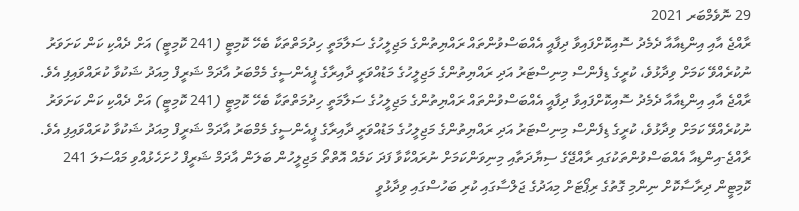29 ނޮވެމްބަރ 2021
ރާއްޖެ އާއި އިންޑިއާއާ ދެމެދު ސޮއިކޮށްފައިވާ ދިފާއީ އެއްބަސްވުންތައް ރައްޔިތުންގެ މަޖިލީހުގެ ސަލާމަތީ ހިދުމަތްތަކާ ބެހޭ ކޮމިޓީ (241 ކޮމިޓީ) އަށް ދެއްކި ކަން ކަށަވަރު ނުކުރެއްވޭ ކަމަށް ވިދާޅުވެ، ކުރީގެ ޑިފެންސް މިނިސްޓަރު އަދި ރައްޔިތުންގެ މަޖިލީހުގެ މަޑުއްވަރީ ދާއިރާގެ ޕީއެންސީގެ މެމްބަރު އާދަމް ޝަރީފް މިއަދު ޝަކުވާ ކުރައްވައިފި އެވެ.
ރާއްޖެ އާއި އިންޑިއާއާ ދެމެދު ސޮއިކޮށްފައިވާ ދިފާއީ އެއްބަސްވުންތައް ރައްޔިތުންގެ މަޖިލީހުގެ ސަލާމަތީ ހިދުމަތްތަކާ ބެހޭ ކޮމިޓީ (241 ކޮމިޓީ) އަށް ދެއްކި ކަން ކަށަވަރު ނުކުރެއްވޭ ކަމަށް ވިދާޅުވެ، ކުރީގެ ޑިފެންސް މިނިސްޓަރު އަދި ރައްޔިތުންގެ މަޖިލީހުގެ މަޑުއްވަރީ ދާއިރާގެ ޕީއެންސީގެ މެމްބަރު އާދަމް ޝަރީފް މިއަދު ޝަކުވާ ކުރައްވައިފި އެވެ.
ރާއްޖެ-އިންޑިއާ އެއްބަސްވުންތަކުގައި ރާއްޖޭގެ ސިޔާދަތާއި މިނިވަންކަމަށް ނުރައްކާވާ ފަދަ ކަމެއް އޮތްތޯ މަޖިލީހުން ބަލަން އާދަމް ޝަރީފް ހުށަހެޅުއްވި މައްސަލަ 241 ކޮމިޓީން ދިރާސާކޮށް ނިންމި ގޮތުގެ ރިޕޯޓަށް މިއަދުގެ ޖަލްސާގައި ކުރި ބަހުސްގައި ވިދާޅުވީ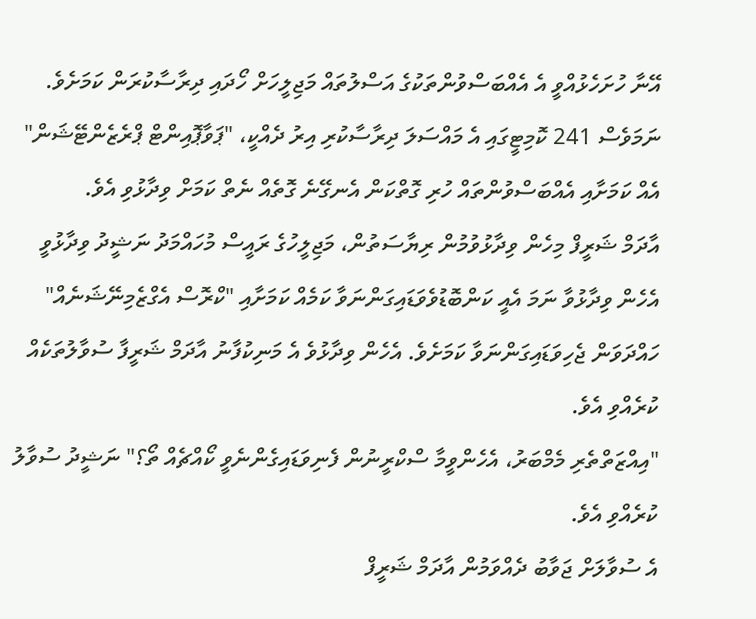އޭނާ ހުށަހެޅުއްވީ އެ އެއްބަސްވުންތަކުގެ އަސްލުތައް މަޖިލީހަށް ހޯދައި ދިރާސާކުރަން ކަމަށެވެ. ނަމަވެސް 241 ކޮމިޓީގައި އެ މައްސަލަ ދިރާސާކުރި އިރު ދެއްކީ، "ޕަވާޕޮއިންޓް ޕްރެޒެންޓޭޝަން" އެއް ކަމަށާއި އެއްބަސްވުންތައް ހުރި ގޮތްކަން އެނގޭނެ ގޮތެއް ނެތް ކަމަށް ވިދާޅުވި އެވެ.
އާދަމް ޝަރީފް މިހެން ވިދާޅުވުމުން ރިޔާސަތުން، މަޖިލީހުގެ ރައީސް މުހައްމަދު ނަޝީދު ވިދާޅުވީ އެހެން ވިދާޅުވާ ނަމަ އެއީ ކަންބޮޑުވެވަޑައިގަންނަވާ ކަމެއް ކަމަށާއި "ކްރޮސް އެގްޒެމިނޭޝަނެއް" ހައްދަވަން ޖެހިވަޑައިގަންނަވާ ކަމަށެވެ. އެހެން ވިދާޅުވެ އެ މަނިކުފާނު އާދަމް ޝަރީފާ ސުވާލުތަކެއް ކުރެއްވި އެވެ.
"އިއްޒަތްތެރި މެމްބަރު، އެހެންވީމާ ސްކްރީނުން ފެނިވަޑައިގެންނެވީ ކޯއްޗެއް ތޯ؟" ނަޝީދު ސުވާލު ކުރެއްވި އެވެ.
އެ ސުވާލަށް ޖަވާބު ދެއްވަމުން އާދަމް ޝަރީފް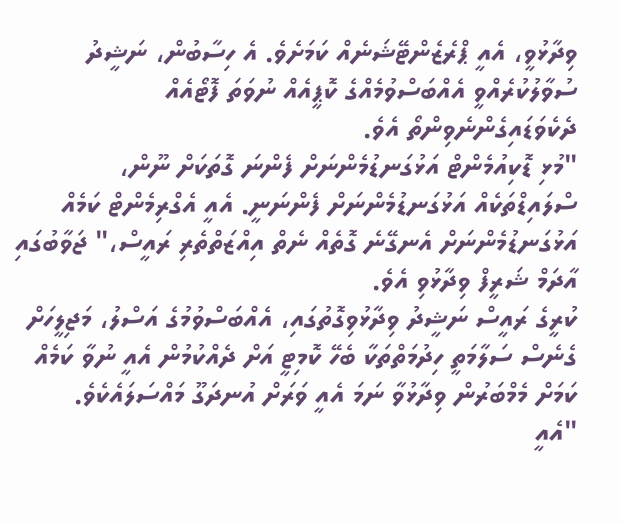ވިދާޅުވީ، އެއީ ޕްރެޒެންޓޭޝަނެއް ކަމަށެވެ. އެ ހިސާބުން، ނަޝީދު ސުވާލުކުރެއްވީ އެއްބަސްވުމެއްގެ ކޮޕީއެއް ނުވަތަ ފޮޓޯއެއް ދެކެވަޑައިގެންނެވިންތޯ އެވެ.
"މުޅި ޑޮކިއުމެންޓް އަޅުގަނޑުމެންނަށް ފެންނަ ގޮތަކަށް ނޫން، ސްލައިޑްތަކެއް އަޅުގަނޑުމެންނަށް ފެންނަނީ. އެއީ އެގްރިމެންޓް ކަމެއް އަޅުގަނޑުމެންނަށް އެނގޭނެ ގޮތެއް ނެތް އިއްޒަތްތެރި ރައީސް،" ޖަވާބުގައި އާދަމް ޝަރީފް ވިދާޅުވި އެވެ.
ކުރީގެ ރައީސް ނަޝީދު ވިދާޅުވިގޮތުގައި، އެއްބަސްވުމުގެ އަސްލު، މަޖިލީހަށް ގެނެސް ސަލާމަތީ ހިދުމަތްތަކާ ބެހޭ ކޮމިޓީ އަށް ދެއްކުމުން އެއީ ނުވާ ކަމެއް ކަމަށް މެމްބަރުން ވިދާޅުވާ ނަމަ އެއީ ވަރަށް އުނދަގޫ މައްސަލައެކެވެ.
"އެއީ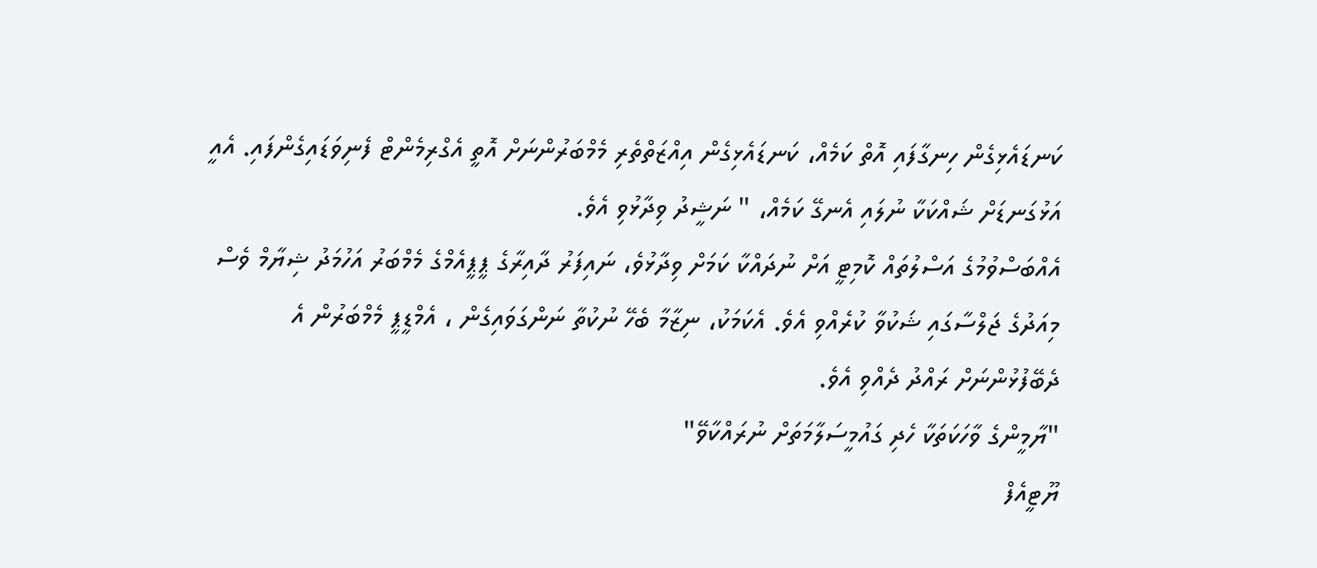ކަނޑައެޅިގެން ހިނގާފައި އޮތް ކަމެއް، ކަނޑައެޅިގެން އިއްޒަތްތެރި މެމްބަރުންނަށް އޮތީ އެގްރިމެންޓް ފެނިވަޑައިގެންފައި. އެއީ އަޅުގަނޑަށް ޝައްކަކާ ނުލައި އެނގޭ ކަމެއް، " ނަޝީދު ވިދާޅުވި އެވެ.
އެއްބަސްވުމުގެ އަސްލުތައް ކޮމިޓީ އަށް ނުދައްކާ ކަމަށް ވިދާޅުވެ، ނައިފަރު ދާއިރާގެ ޕީޕީއެމްގެ މެމްބަރު އަހުމަދު ޝިޔާމް ވެސް މިއަދުގެ ޖަލްސާގައި ޝަކުވާ ކުރެއްވި އެވެ. އެކަމަކު، ނިޒާމާ ބެހޭ ނުކުތާ ނަންގަވައިގެން ، އެމްޑީޕީ މެމްބަރުން އެ ދެބޭފުޅުންނަށް ރައްދު ދެއްވި އެވެ.
"ޔާމީންގެ ވާހަކަތަކާ ހެދި ގައުމީސަލާމަތަށް ނުރައްކާވޭ"
ޔޫޓީއެފް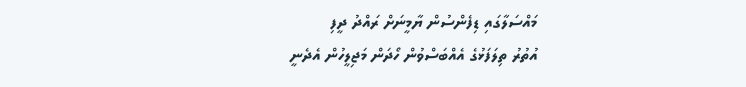މައްސަލާގައި ޑިފެންސުން ޔާމީނަށް ރައްދު ދީފި
އުތުރު ތިލަފަޅުގެ އެއްބަސްވުން ހޯދަން މަޖިލީހުން އެދެނީ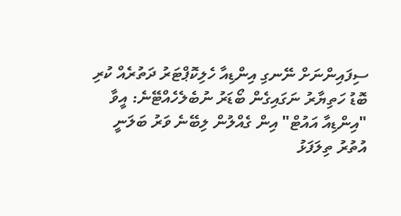ސިފައިންނަށް ނޭނގި އިންޑިއާ ހެލިކޮޕްޓަރު ދަތުރެއް ކުރި
ބޮޑު ހަތިޔާރު ނަގައިގެން ބޯޑަރު ނުބެލެހެއްޓޭނެ: އީވާ
"އިންޑިއާ އައުޓް" އިން ގެއްލުން ލިބޭނެ ވަރު ބަލަނީ
އުތުރު ތިލަފަޅު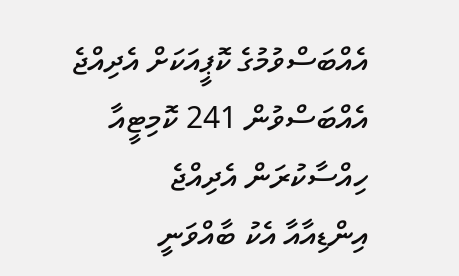އެއްބަސްވުމުގެ ކޮޕީއަކަށް އެދިއްޖެ
އެއްބަސްވުން 241 ކޮމިޓީއާ ހިއްސާކުރަން އެދިއްޖެ
އިންޑިއާއާ އެކު ބާއްވަނީ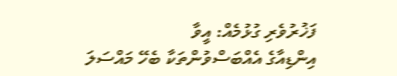ފަޚުރުވެރި ގުޅުމެއް: އީވާ
އިންޑިއާގެ އެއްބަސްވުންތަކާ ބެހޭ މައްސަލަ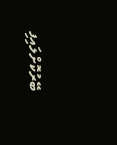ބޭރުކޮށްލައިފި